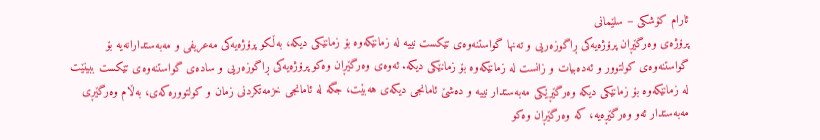ئارام كۆشكی – سلێمانی
پرۆژەی وەرگێڕان پرۆژەیەکی ڕاگوزەریی و تەنها گواستنەوەی تێکست نییە لە زمانێکەوە بۆ زمانێکی دیکە، بەڵکو پرۆژەیەکی مەعریفی و مەبەستدارانەیە بۆ گواستنەوەی کولتوور و ئەدەبیات و زانست لە زمانێکەوە بۆ زمانێکی دیکە. ئەوەی وەرگێڕان وەکو پرۆژەیەکی ڕاگوزەریی و سادەی گواستنەوەی تێکست ببینێت لە زمانێکەوە بۆ زمانێکی دیکە وەرگێڕێکی مەبەستدار نییە و دەشێ ئامانجی دیکەی هەبێت، جگە لە ئامانجی خزمەتکردنی زمان و کولتوورەکەی، بەڵام وەرگێڕی مەبەستدار ئەو وەرگێڕەیە، کە وەرگێڕان وەکو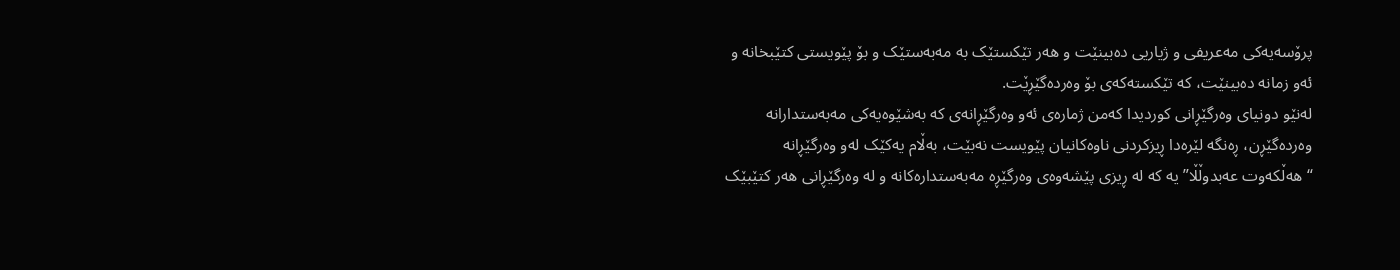پرۆسەیەکی مەعریفی و ژیاریی دەبینێت و هەر تێکستێک بە مەبەستێک و بۆ پێویستی کتێبخانە و ئەو زمانە دەبینێت، کە تێکستەکەی بۆ وەردەگێڕێت.
لەنێو دونیای وەرگێڕانی کوردیدا کەمن ژمارەی ئەو وەرگێڕانەی کە بەشێوەیەکی مەبەستدارانە وەردەگێڕن، ڕەنگە لێرەدا ڕیزکردنی ناوەکانیان پێویست نەبێت، بەڵام یەکێک لەو وەرگێڕانە “هەڵکەوت عەبدوڵڵا”یە کە لە ڕیزی پێشەوەی وەرگێڕە مەبەستدارەکانە و لە وەرگێڕانی هەر کتێبێک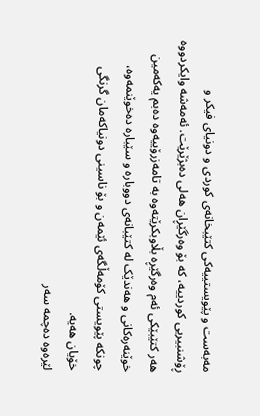مەبەست و پێویستییەکی کتێبخانەی کوردی و دونیای فیکر و ڕۆشنبیریی کوردییە، کە بۆ وەرگێڕان هەلی دەبژێرێت. ئەمەشە وایکردووە هەر کتێبێکی ئەم وەرگێڕە بڵاوبکرێتەوە بە تامەزرۆییەوە دەبم یەکەمین خوێنەرەکانی و هەندێک لە کتێبانەی دووبارە و سێبارە دەخوێنمەوە، چونکە پێویستی کۆمەڵگەی ئێمەن و بۆ ناسینی دونیاکەمان گرنگی خۆیان هەیە.
لێرەوە دەچمە سەر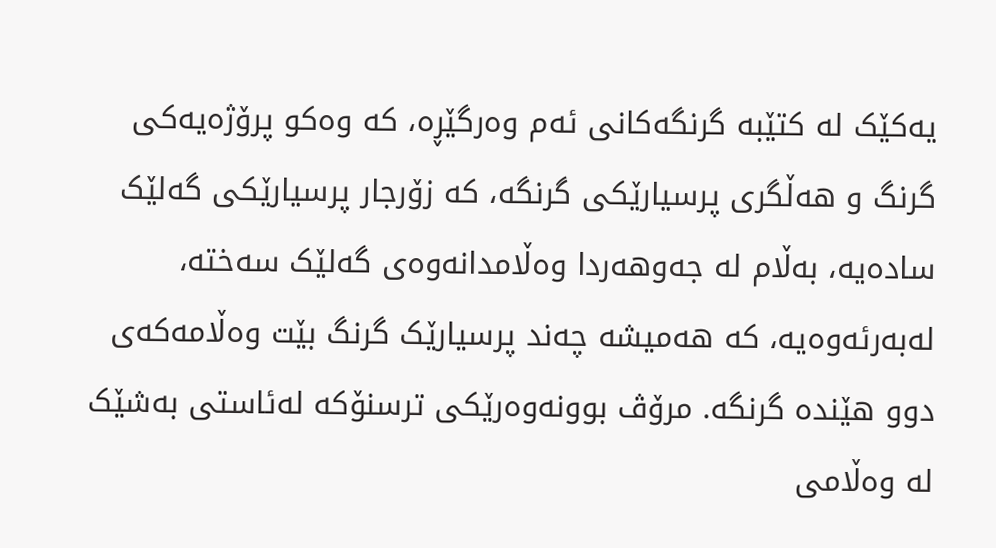یەکێک لە کتێبە گرنگەکانی ئەم وەرگێڕە، کە وەکو پرۆژەیەکی گرنگ و هەڵگری پرسیارێکی گرنگە، کە زۆرجار پرسیارێکی گەلێک سادەیە، بەڵام لە جەوهەردا وەڵامدانەوەی گەلێک سەختە، لەبەرئەوەیە، کە هەمیشە چەند پرسیارێک گرنگ بێت وەڵامەکەی دوو هێندە گرنگە. مرۆڤ بوونەوەرێکی ترسنۆکە لەئاستی بەشێک لە وەڵامی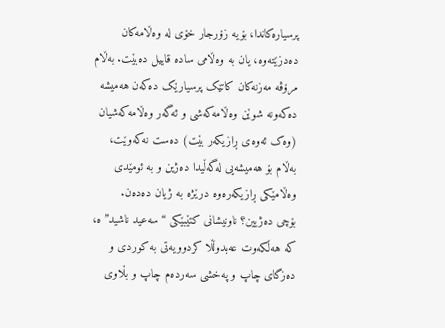پرسیارەکاندا، بۆیە زۆرجار خۆی لە وەڵامەکان دەدزێتەوە، یان بە وەڵامی سادە قاییل دەبێت. بەڵام مرۆڤە مەزنەکان کاتێک پرسیارێک دەکەن هەمیشە دەکەونە شوێن وەڵامەکەشی و ئەگەر وەڵامەکەشیان (وەک ئەوەی ڕازیکەر بێت) دەست نەکەوێت، بەڵام بۆ هەمیشەیی لەگەڵیدا دەژین و بە ئومێدی وەڵامێکی ڕازیکەرەوە درێژە بە ژیان دەدەن.
بۆچی دەژیین؟ ناونیشانی کتێبێکی “سەعید ناشید”ە، کە هەڵکەوت عەبدوڵڵا کردوویەتی بە کوردی و دەزگای چاپ و پەخشی سەردەم چاپ و بڵاوی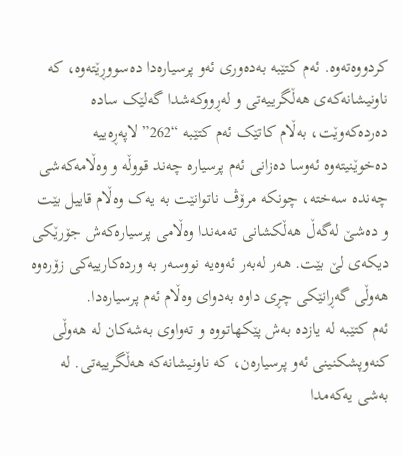کردووەتەوە. ئەم کتێبە بەدەوری ئەو پرسیارەدا دەسووڕێتەوە، کە ناونیشانەکەی هەڵگرییەتی و لەڕووکەشدا گەلێک سادە دەردەکەوێت، بەڵام کاتێک ئەم کتێبە “262” لاپەڕەییە دەخوێنیتەوە ئەوسا دەزانی ئەم پرسیارە چەند قووڵە و وەڵامەکەشی چەندە سەختە، چونکە مرۆڤ ناتوانێت بە یەک وەڵام قاییل بێت و دەشێ لەگەڵ هەڵکشانی تەمەندا وەڵامی پرسیارەکەش جۆرێکی دیکەی لێ بێت. هەر لەبەر ئەوەیە نووسەر بە وردەکارییەکی زۆرەوە هەوڵی گەڕانێکی چڕی داوە بەدوای وەڵام ئەم پرسیارەدا.
ئەم کتێبە لە یازدە بەش پێکهاتووە و تەواوی بەشەکان لە هەوڵی کنەوپشکنینی ئەو پرسیارەن، کە ناونیشانەکە هەڵگرییەتی. لە بەشی یەکەمدا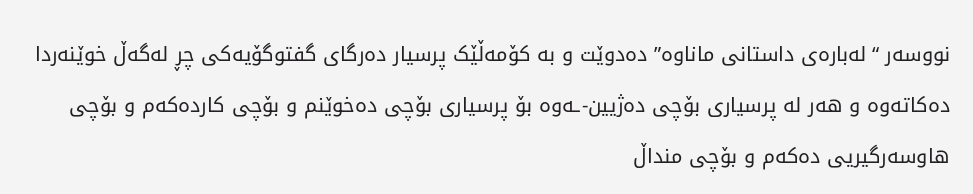نووسەر “لەبارەی داستانی ماناوە” دەدوێت و بە کۆمەڵێک پرسیار دەرگای گفتوگۆیەکی چڕ لەگەڵ خوێنەردا دەکاتەوە و هەر لە پرسیاری بۆچی دەژیین-ـەوە بۆ پرسیاری بۆچی دەخوێنم و بۆچی کاردەکەم و بۆچی هاوسەرگیریی دەکەم و بۆچی منداڵ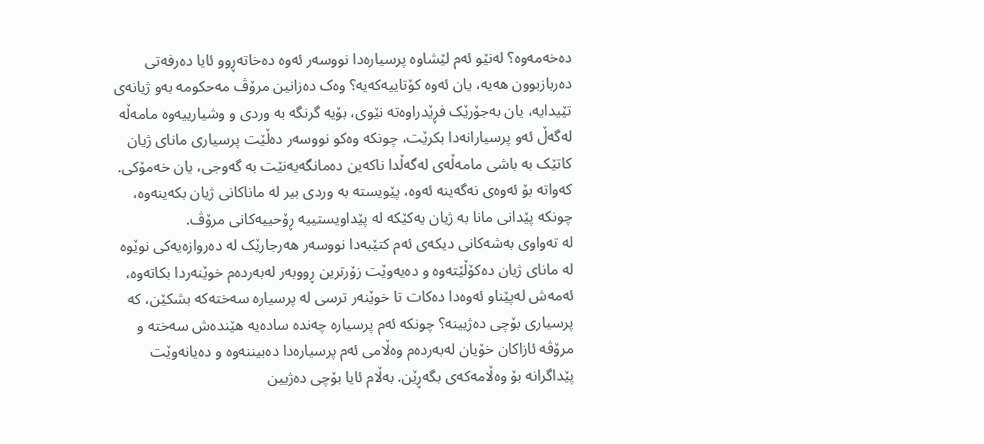دەخەمەوە؟ لەنێو ئەم لێشاوە پرسیارەدا نووسەر ئەوە دەخاتەڕوو ئایا دەرفەتی دەربازبوون هەیە، یان ئەوە کۆتاییەکەیە؟ وەک دەزانین مرۆڤ مەحکومە بەو ژیانەی تێیدایە، یان بەجۆرێک فڕێدراوەتە نێوی، بۆیە گرنگە بە وردی و وشیارییەوە مامەڵە لەگەڵ ئەو پرسیارانەدا بکرێت، چونکە وەکو نووسەر دەڵێت پرسیاری مانای ژیان کاتێک بە باشی مامەڵەی لەگەڵدا ناکەین دەمانگەیەنێت بە گەوجی، یان خەمۆکی. کەواتە بۆ ئەوەی نەگەینە ئەوە، پێویستە بە وردی بیر لە ماناکانی ژیان بکەینەوە، چونکە پێدانی مانا بە ژیان یەکێکە لە پێداویستییە ڕۆحییەکانی مرۆڤ.
لە تەواوی بەشەکانی دیکەی ئەم کتێبەدا نووسەر هەرجارێک لە دەروازەیەکی نوێوە لە مانای ژیان دەکۆڵێتەوە و دەیەوێت زۆرترین ڕووبەر لەبەردەم خوێنەردا بکاتەوە، ئەمەش لەپێناو ئەوەدا دەکات تا خوێنەر ترسی لە پرسیارە سەختەکە بشکێن، کە پرسیاری بۆچی دەژیینە؟ چونکە ئەم پرسیارە چەندە سادەیە هێندەش سەختە و مرۆڤە ئازاکان خۆیان لەبەردەم وەڵامی ئەم پرسیارەدا دەبیننەوە و دەیانەوێت پێداگرانە بۆ وەڵامەکەی بگەڕێن. بەڵام ئایا بۆچی دەژیین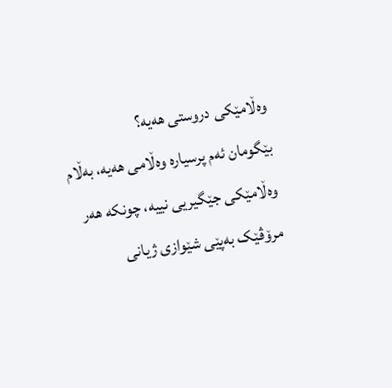وەڵامێکی دروستی هەیە؟
بێگومان ئەم پرسیارە وەڵامی هەیە، بەڵام وەڵامێکی جێگیریی نییە، چونکە هەر مرۆڤێک بەپێی شێوازی ژیانی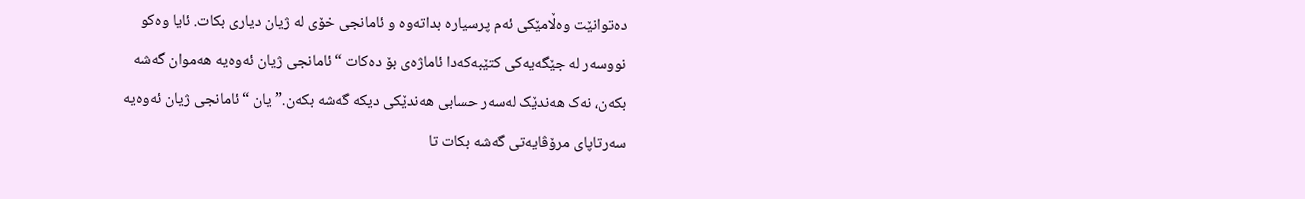دەتوانێت وەڵامێکی ئەم پرسیارە بداتەوە و ئامانجی خۆی لە ژیان دیاری بکات. ئایا وەکو نووسەر لە جێگەیەکی کتێبەکەدا ئاماژەی بۆ دەکات “ئامانجی ژیان ئەوەیە هەموان گەشە بکەن، نەک هەندێک لەسەر حسابی هەندێکی دیکە گەشە بکەن.” یان “ئامانجی ژیان ئەوەیە سەرتاپای مرۆڤایەتی گەشە بکات تا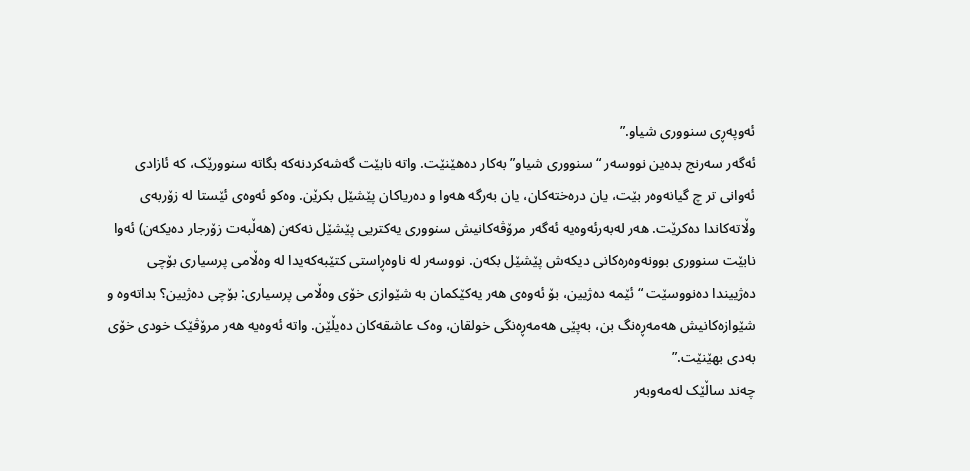ئەوپەڕی سنووری شیاو.”
ئەگەر سەرنج بدەین نووسەر “سنووری شیاو” بەکار دەهێنێت. واتە نابێت گەشەکردنەکە بگاتە سنوورێک، کە ئازادی ئەوانی تر چ گیانەوەر بێت، یان درەختەکان، یان بەرگە هەوا و دەریاکان پێشێل بکرێن. وەکو ئەوەی ئێستا لە زۆربەی وڵاتەکاندا دەکرێت. هەر لەبەرئەوەیە ئەگەر مرۆڤەکانیش سنووری یەکتریی پێشێل نەکەن (هەڵبەت زۆرجار دەیکەن) ئەوا نابێت سنووری بوونەوەرەکانی دیکەش پێشێل بکەن. نووسەر لە ناوەڕاستی کتێبەکەیدا لە وەڵامی پرسیاری بۆچی دەژییندا دەنووسێت “ئێمە دەژیین، بۆ ئەوەی هەر یەکێکمان بە شێوازی خۆی وەڵامی پرسیاری: بۆچی دەژیین؟ بداتەوە و شێوازەکانیش هەمەڕەنگ بن، بەپێی هەمەڕەنگی خولقان، وەک عاشقەکان دەیڵێن. واتە ئەوەیە هەر مرۆڤێک خودی خۆی بەدی بهێنێت.”
چەند ساڵێک لەمەوبەر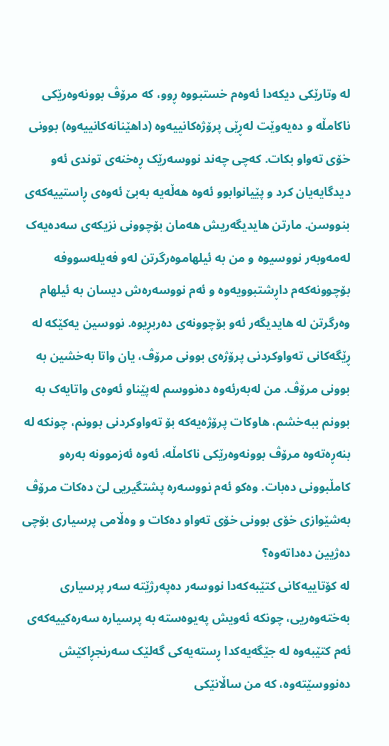لە وتارێکی دیکەدا ئەوەم خستبووە ڕوو، کە مرۆڤ بوونەوەرێکی ناکامڵە و دەیەوێت لەڕێی پرۆژەکانییەوە (داهێنانەکانییەوە) بوونی خۆی تەواو بکات. کەچی چەند نووسەرێک ڕەخنەی توندی ئەو دیدگایەیان کرد و پێیانوابوو ئەوە هەڵەیە بەبێ ئەوەی ڕاستییەکەی بنووسن. مارتن هایدیگەریش هەمان بۆچوونی نزیکەی سەدەیەک لەمەوبەر نووسیوە و من بە ئیلهاموەرگرتن لەو فەیلەسووفە بۆچوونەکەم داڕشتبوویەوە و ئەم نووسەرەش دیسان بە ئیلهام وەرگرتن لە هایدیگەر ئەو بۆچوونەی دەربڕیوە. نووسین یەکێکە لە ڕێگەکانی تەواوکردنی پرۆژەی بوونی مرۆڤ، یان واتا بەخشین بە بوونی مرۆڤ. من لەبەرئەوە دەنووسم لەپێناو ئەوەی واتایەک بە بوونم ببەخشم، هاوکات پرۆژەیەکە بۆ تەواوکردنی بوونم، چونکە لە بنەڕەتەوە مرۆڤ بوونەوەرێکی ناکامڵە، ئەوە ئەزموونە بەرەو کامڵبوونی دەبات. وەکو ئەم نووسەرە پشتگیریی لێ دەکات مرۆڤ بەشێوازی خۆی بوونی خۆی تەواو دەکات و وەڵامی پرسیاری بۆچی دەژیین دەداتەوە؟
لە کۆتاییەکانی کتێبەکەدا نووسەر دەپەرژێتە سەر پرسیاری بەختەوەریی، چونکە ئەویش پەیوەستە بە پرسیارە سەرەکییەکەی ئەم کتێبەوە لە جێگەیەکدا ڕستەیەکی گەلێک سەرنجڕاکێش دەنووسێتەوە، کە من ساڵانێکی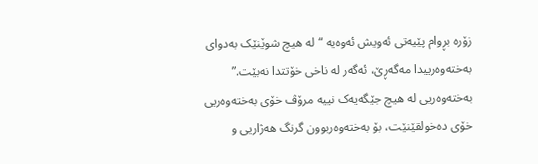زۆرە بڕوام پێیەتی ئەویش ئەوەیە “لە هیچ شوێنێک بەدوای بەختەوەرییدا مەگەڕێ، ئەگەر لە ناخی خۆتتدا نەبێت.” بەختەوەریی لە هیچ جێگەیەک نییە مرۆڤ خۆی بەختەوەریی خۆی دەخولقێنێت، بۆ بەختەوەربوون گرنگ هەژاریی و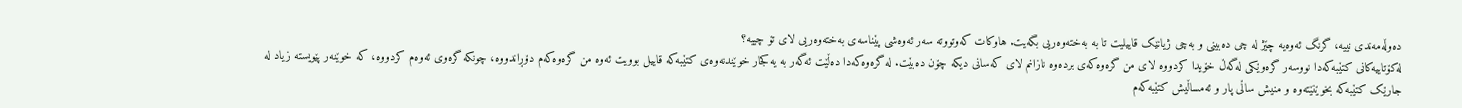دەوڵەمەندی نییە، گرنگ ئەوەیە چێژ لە چی دەبینی و بەچی ژیانێک قاییلیت تا بە بەختەوەریی بگەیت. هاوکات کەوتووتە سەر ئەوەشی پێناسەی بەختەوەریی لای تۆ چییە؟
لەکۆتاییەکانی کتێبەکەدا نووسەر گرەوێکی لەگەڵ خۆیدا کردووە لای من گرەوەکەی بردەوە نازانم لای کەسانی دیکە چۆن دەبێت. لە گرەوەکەدا دەڵێت ئەگەر بە یەکجار خوێندنەوەی کتێبەکە قاییل بوویت ئەوە من گرەوەکەم دۆڕاندووە، چونکە گرەوی ئەوەم کردووە، کە خوێنەر پێویستە زیاد لە جارێک کتێبەکە بخوێنێتەوە و منیش ساڵی پار و ئەمساڵیش کتێبەکەم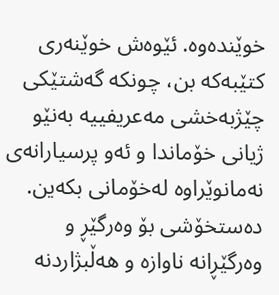خوێندەوە. ئێوەش خوێنەری کتێبەکە بن، چونکە گەشتێکی چێژبەخشی مەعریفییە بەنێو ژیانی خۆماندا و ئەو پرسیارانەی نەمانوێراوە لەخۆمانی بکەین.
دەستخۆشی بۆ وەرگێڕ و وەرگێڕانە ناوازە و هەڵبژاردنە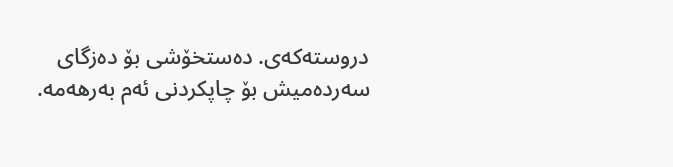دروستەکەی. دەستخۆشی بۆ دەزگای سەردەمیش بۆ چاپکردنی ئەم بەرهەمە.